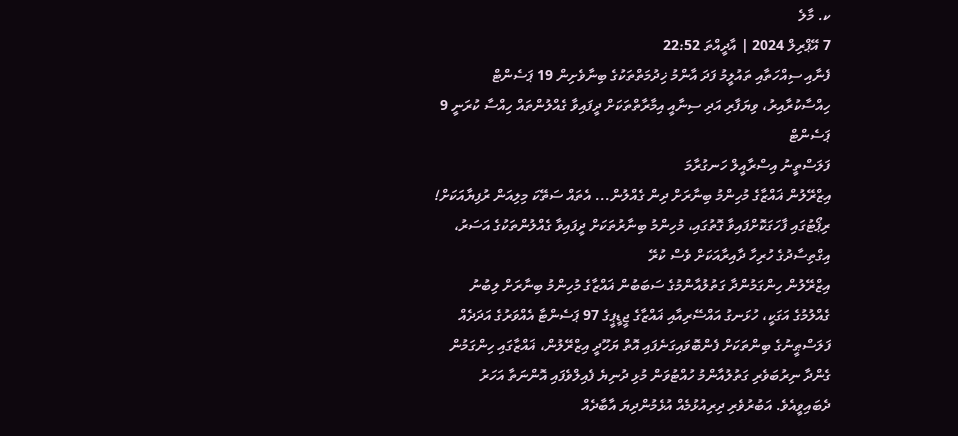ކ. މާލެ
7 އޭޕްރިލް 2024 | އާދީއްތަ 22:52
ފެނާއި ސިއްހަތާއި ތައުލީމު ފަދަ އާންމު ޚިދުމަތްތަކުގެ ބިނާވެށިން 19 ޕަސެންޓް ހިއްސާކުރާއިރު، ވިޔަފާރި އަދި ސިނާއީ އިމާރާތްތަކަށް ދީފައިވާ ގެއްލުންތައް ހިއްސާ ކުރަނީ 9 ޕަސެންޓް
ފަލަސްތީނު އިސްރާއީލް ހަނގުރާމަ
އިޒްރޭލުން ޣައްޒާގެ މުހިންމު ބިނާރަށް ދިން ގެއްލުން... އެތައް ސަތޭކަ މިލިއަން ރުފިޔާއަކަށް!
ރިޕޯޓުގައި ފާހަގަކޮށްފައިވާ ގޮތުގައި، މުހިންމު ބިނާރުތަކަށް ދީފައިވާ ގެއްލުންތަކުގެ އަސަރު، އިގްތިސާދުގެ ހުރިހާ ދާއިރާއަކަށް ވެސް ކުރޭ
އިޒްރޭލުން ހިންގަމުންދާ ގަތުލުއާންމުގެ ސަބަބުން ޣައްޒާގެ މުހިންމު ބިނާރަށް ލިބުނު ގެއްލުމުގެ އަގަކީ، ހުޅަނގު އައްސޭރިއާއި ޣައްޒާގެ ޖީޑީޕީގެ 97 ޕަސެންޓާ އެއްވަރުގެ އަދަދެއް
ފަލަސްޠީނުގެ ބިންތަކަށް ފެންބޮވައިގަނެފައި އޮތް ޔަހޫދީ އިޒްރޭލުން، ޣައްޒާގައި ހިންގަމުން ގެންދާ ނިރުބަވެރި ގަތުލުއާންމު ހުއްޓުވަން މުޅި ދުނިޔެ ފެއިލްވެފައި އޮންނަތާ އަހަރު ދެބައިވީއެވެ. އަބުރުވެރި ދިރިއުޅުމެއް އުޅެމުންދިޔަ އާބާދެއް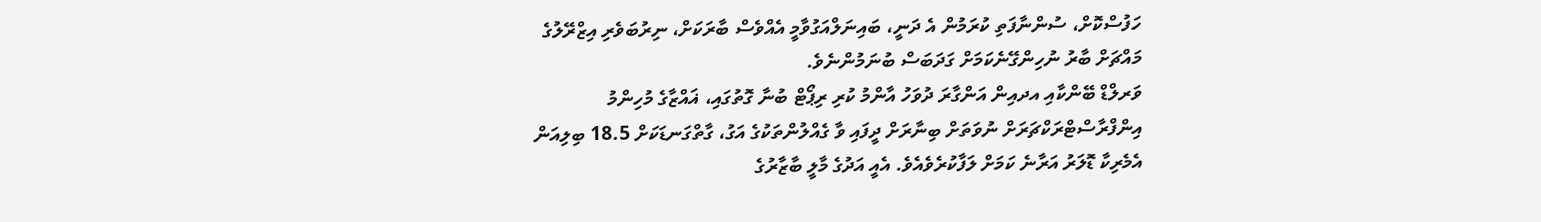ހަފުސްކޮށް، ސުންނާފަތި ކުރަމުން އެ ދަނީ، ބައިނަލްއަގުވާމީ އެއްވެސް ބާރަކަށް، ނިރުބަވެރި އިޒްރޭލުގެ މައްޗަށް ބާރު ނުހިންގޭނެކަމަށް ގަދަބަސް ބުނަމުންނެވެ.
ވަރލްޑް ބޭންކާއި އދއިން އަންގާރަ ދުވަހު އާންމު ކުރި ރިޕޯޓް ބުނާ ގޮތުގައި، ޣައްޒާގެ މުހިންމު އިންފްރާސްޓްރަކްޗަރަށް ނުވަތަށް ބިނާރަށް ދީފައި ވާ ގެއްލުންތަކުގެ އަގު، ގާތްގަނޑަކަށް 18.5 ބިލިއަން އެމެރިކާ ޑޮލަރު އަރާނެ ކަމަށް ލަފާކުރެވެއެވެ. އެއީ އަދުގެ މާލީ ބާޒާރުގެ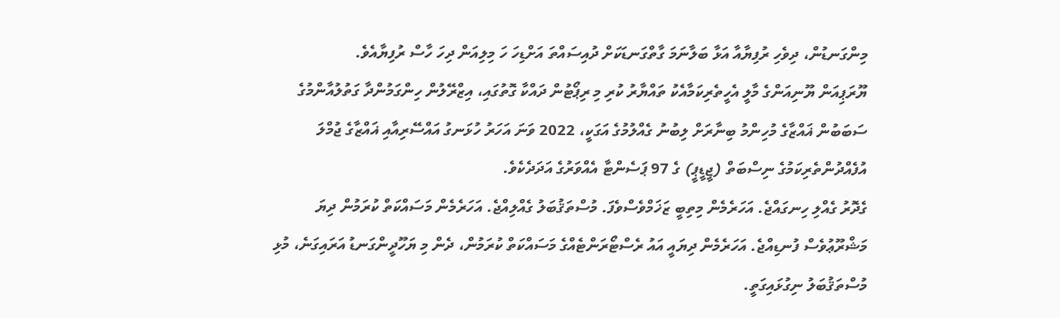މިންގަނޑުން، ދިވެހި ރުފިޔާއާ އަޅާ ބަލާނަމަ ގާތްގަނޑަކަށް ދުއިސައްތަ އަށްޑިހަ ހަ މިލިއަން ދިހަ ހާސް ރުފިޔާއެވެ.
ޔޫރަޕިއަން ޔޫނިއަންގެ މާލީ އެހީތެރިކަމާއެކު ތައްޔާރު ކުރި މި ރިޕޯޓުން ދައްކާ ގޮތުގައި، އިޒްރޭލުން ހިންގަމުންދާ ގަތުލުއާންމުގެ ސަބަބުން ޣައްޒާގެ މުހިންމު ބިނާރަށް ލިބުނު ގެއްލުމުގެ އަގަކީ، 2022 ވަނަ އަހަރު ހުޅަނގު އައްސޭރިއާއި ޣައްޒާގެ ޖުމްލަ އުފެއްދުންތެރިކަމުގެ ނިސްބަތް (ޖީޑީޕީ) ގެ 97 ޕަސެންޓާ އެއްވަރުގެ އަދަދެކެވެ.
ގެދޮރު ގެއްލި ހިނގައްޖެ. އަހަރެމެން މިތިބީ ޒަޚަމްވެސްވެފަ. މުސްތަޤުބަލު ގެއްލިއްޖެ. އަހަރެމެން މަސައްކަތް ކުރަމުން ދިޔަ މަޝްރޫޢުވެސް ފުނޑިއްޖެ. އަހަރެމެން ދިޔައީ އައު ރެސްޓޯރަންޓެއްގެ މަސައްކަތް ކުރަމުން، ދެން މި ޔަހޫދީންގަނޑު އަރައިގަނެ، މުޅި މުސްތަޤުބަލު ނިގުޅައިގަތީ.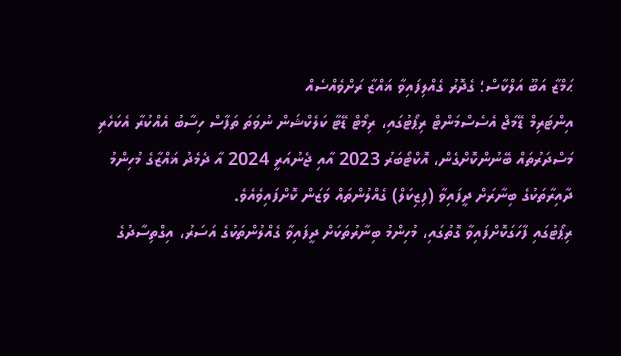ޙަމްޒާ އަބޫ އަލްކާސް؛ ގެދޮރު ގެއްލިފައިވާ ޣައްޒާ ރަށްވެއްސެއް
އިންޓަރިމް ޑޭމަޖް އެސެސްމަންޓް ރިޕޯޓުގައި، ރިމޯޓް ޑޭޓާ ކަލެކްޝަން ނުވަތަ ތަފާސް ހިސާބު އެއްކުރާ އެކަހެރި މަސްދަރުތައް ބޭނުންކޮށްގެން، އޮކްޓޯބަރު 2023 އާއި ޖެނުއަރީ 2024 އާ ދެމެދު ޣައްޒާގެ މުހިންމު ދާއިރާތަކުގެ ބިނާރަށް ދީފައިވާ (ފިޒިކަލް) ގެއްލުންތައް ވަޒަން ކޮށްފައިވެއެވެ.
ރިޕޯޓުގައި ފާހަގަކޮށްފައިވާ ގޮތުގައި، މުހިންމު ބިނާރުތަކަށް ދީފައިވާ ގެއްލުންތަކުގެ އަސަރު، އިގްތިސާދުގެ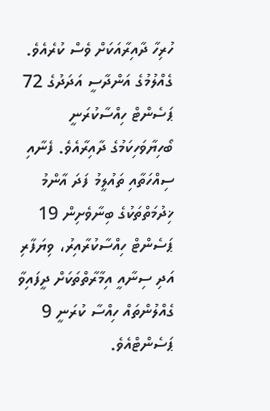ހުރިހާ ދާއިރާއަކަށް ވެސް ކުރެއެވެ. ގެއްލުމުގެ އަންދާސީ އަދަދުގެ 72 ޕަސެންޓް ހިއްސާކުރަނީ ބޯހިޔާވަހިކަމުގެ ދާއިރާއެވެ. ފެނާއި ސިއްހަތާއި ތައުލީމު ފަދަ އާންމު ޚިދުމަތްތަކުގެ ބިނާވެށިން 19 ޕަސެންޓް ހިއްސާކުރާއިރު، ވިޔަފާރި އަދި ސިނާއީ އިމާރާތްތަކަށް ދީފައިވާ ގެއްލުންތައް ހިއްސާ ކުރަނީ 9 ޕަސެންޓްއެވެ.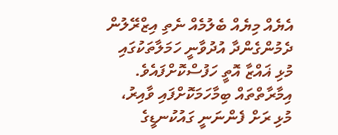އެޔެއް މިޔެއް ބެލުމެއް ނެތި އިޒްރޭލުން ދެމުންގެންދާ އުދުވާނީ ހަމަލާތަކުގައި މުޅި ޣައްޒާ އޮތީ ހަފުސްކޮށްފައެވެ. އިމާރާތްތައް ބިމާހަމަކޮށްފައި ވާއިރު، މުޅި ރަށް ފެންނަނީ ގައުކުނޑީގެ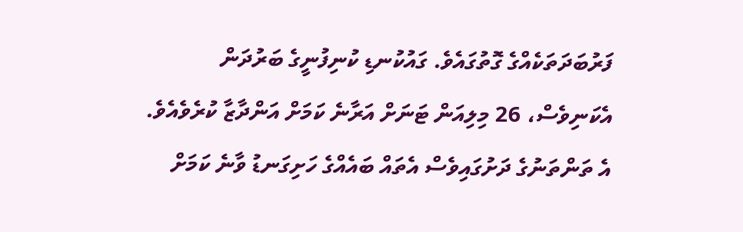ފަރުބަދަތަކެއްގެ ގޮތުގައެވެ. ގައުކުނޑި ކުނިފުނީގެ ބަރުދަން އެކަނިވެސް، 26 މިލިއަން ޓަނަށް އަރާނެ ކަމަށް އަންދާޒާ ކުރެވެއެވެ. އެ ތަންތަނުގެ ދަށުގައިވެސް އެތައް ބައެއްގެ ހަށިގަނޑު ވާނެ ކަމަށް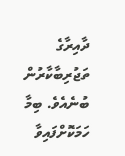ދާއިރާގެ ތަޖުރިބާކާރުން ބުނެއެވެ. ބިމާ ހަމަކޮށްފައިވާ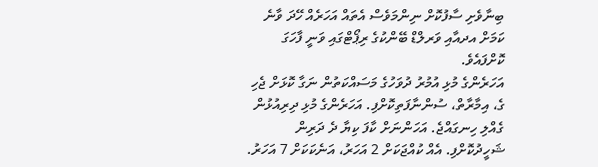ބިނާވެށި ސާފުކޮށް ނިންމަވެސް އެތައް އަހަރެއް ހޭދަ ވާނެ ކަމަށް އދއާއި ވަރލްޑް ބޭންކުގެ ރިޕޯޓްގައި ވަނީ ފާހަގަ ކޮށްފައެވެ.
އަހަރެންގެ މުޅި އުމުރު ދުވަހުގެ މަސައްކަތުން ނަގާ ކޮޅަށް ޖެހި ގެ، އިމާރާތް، ސުންނާފަތިކޮށްފި. އަހަރެންގެ މުޅި ދިރިއުޅުން ގެއްލި ހިނގައްޖެ. އަހަންނަށް ކާފަ ކިޔާ ދެ ދަރިން ޝަހީދުކޮށްފި. އެއް ކުއްޖަކަށް 2 އަހަރު، އަނެކަކަށް 7 އަހަރު.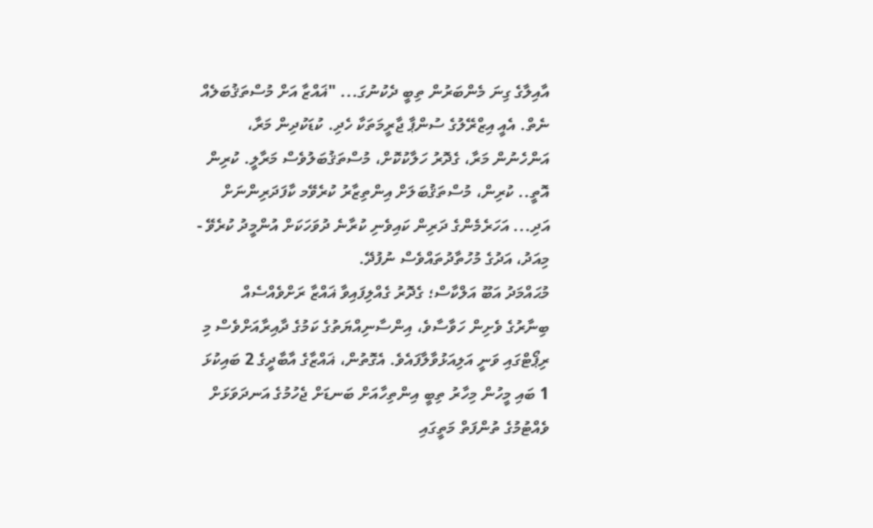އާއިލާގެ ގިނަ މެންބަރުން ތިބީ ދެކުނުގަ... "ޣައްޒާ އަށް މުސްތަޤުބަލެއް ނެތް. އެއީ އިޒްރޭލުގެ ސުންޕާ ޖާރީމަތަކާ ހެދި. ކުޑަކުދިން މަރާ، އަންހެނުން މަރާ، ގެދޮރު ހަލާކުކޮށް، މުސްތަޤުބަލުވެސް މަރާލީ. ކުރިން އޮތީ.. ކުރިން، މުސްތަޤުބަލަށް އިންތިޒާރު ކުރެވޭމ ކާފަދަރިންނަށް އަދި... އަހަރެމެންގެ ދަރިން ކައިވެނި ކުރާނެ ދުވަހަކަށް އުންމީދު ކުރެވޭ - މިއަދު، އަދުގެ މުހުތާދުތައްވެސް ނުފުދޭ.
މުޙައްމަދު އަބޫ އަލްކާސް؛ ގެދޮރު ގެއްލިފައިވާ ޣައްޒާ ރަށްވެއްސެއް
ބިނާރުގެ ވެށިން ހަވާސާވެ، އިންސާނިއްޔަތުގެ ކަމުގެ ދާއިރާއަށްވެސް މި ރިޕޯޓްގައި ވަނީ އަލިއަޅުވާލާފައެވެ. އެގޮތުން، ޣައްޒާގެ އާބާދީގެ 2 ބައިކުޅަ 1 ބައި މީހުން މިހާރު ތިބީ އިންތިހާއަށް ބަނޑަށް ޖެހުމުގެ އަނދަވަޅަށް ވެއްޓުމުގެ ތުންފަތް މަތީގައި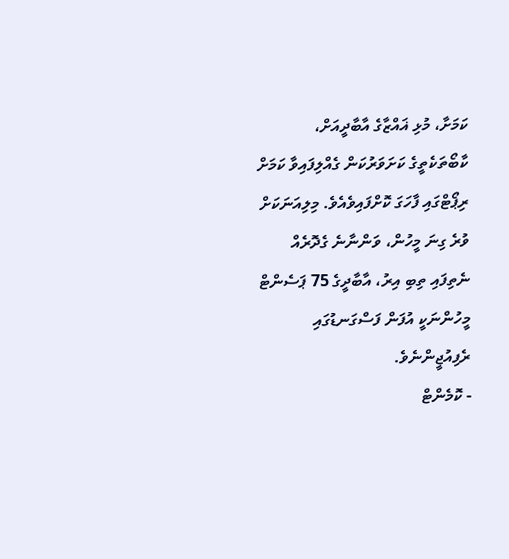ކަމަށާ، މުޅި ޣައްޒާގެ އާބާދީއަށް، ކާބޯތަކެތީގެ ކަށަވަރުކަން ގެއްލިފައިވާ ކަމަށް ރިޕޯޓްގައި ފާހަގަ ކޮށްފައިވެއެވެ. މިލިއަނަކަށް ވުރެ ގިނަ މީހުން، ވަންނާނެ ގެދޮރެއް ނެތިފައި ތިބި އިރު، އާބާދީގެ 75 ޕަސެންޓް މީހުންނަކީ އުފަން ފަސްގަނޑުގައި ރެފިއުޖީންނެވެ.
- ކޮމެންޓް